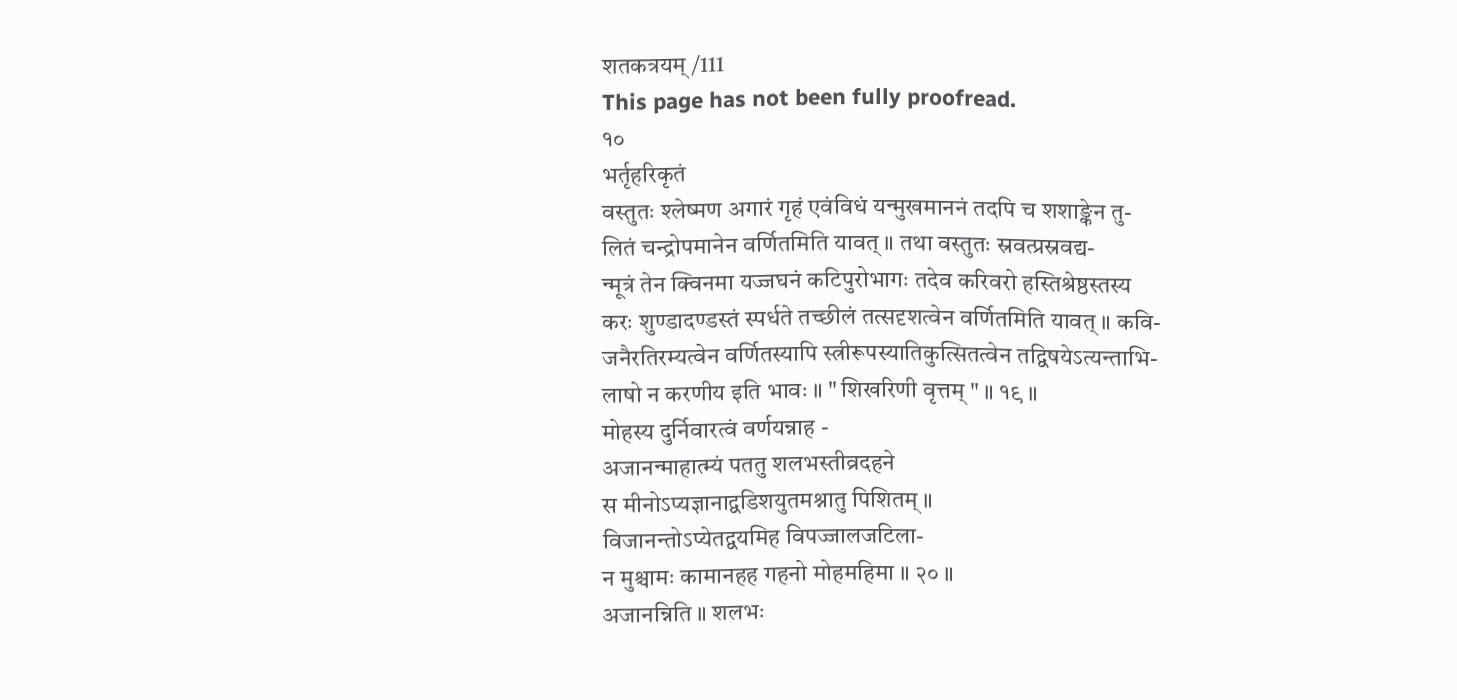शतकत्रयम् /111
This page has not been fully proofread.
१०
भर्तृहरिकृतं
वस्तुतः श्लेष्मण अगारं गृहं एवंविधं यन्मुखमाननं तदपि च शशाङ्केन तु-
लितं चन्द्रोपमानेन वर्णितमिति यावत् ॥ तथा वस्तुतः स्रवत्प्रस्रवद्य-
न्मूत्रं तेन क्विनमा यज्जघनं कटिपुरोभागः तदेव करिवरो हस्तिश्रेष्ठस्तस्य
करः शुण्डादण्डस्तं स्पर्धते तच्छीलं तत्सदृशत्वेन वर्णितमिति यावत् ॥ कवि-
जनैरतिरम्यत्वेन वर्णितस्यापि स्त्रीरूपस्यातिकुत्सितत्वेन तद्विषयेऽत्यन्ताभि-
लाषो न करणीय इति भावः ॥ " शिखरिणी वृत्तम् " ॥ १९ ॥
मोहस्य दुर्निवारत्वं वर्णयन्नाह -
अजानन्माहात्म्यं पततु शलभस्तीव्रदहने
स मीनोऽप्यज्ञानाद्वडिशयुतमश्नातु पिशितम् ॥
विजानन्तोऽप्येतद्वयमिह विपज्जालजटिला-
न मुश्चामः कामानहह गहनो मोहमहिमा ॥ २० ॥
अजानन्निति ॥ शलभः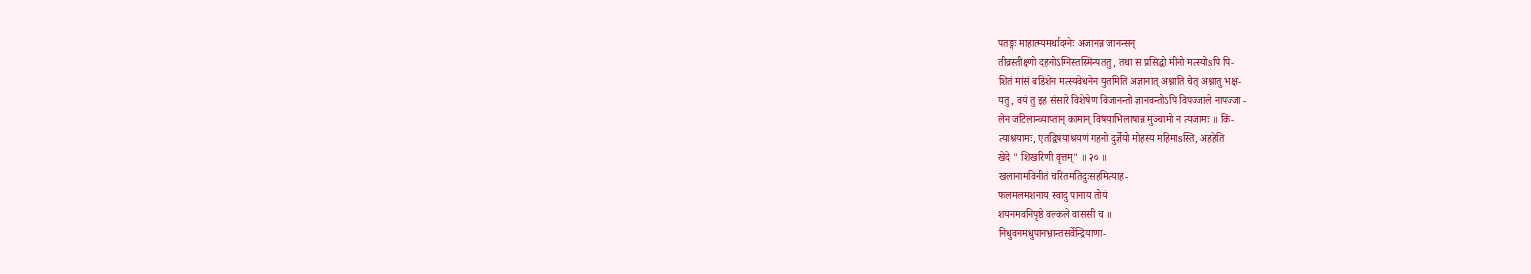पतङ्गः माहात्म्यमर्थादग्नेः अजानन्न जानन्सन्
तीव्रस्तीक्ष्णो दहनोऽग्निस्तस्मिन्पततु, तथा स प्रसिद्धो मीनो मत्स्योsपि पि-
शितं मांसं बडिशेन मत्स्यवेधनेन युतमिति अज्ञानात् अश्नाति चेत् अश्नातु भक्ष-
यतु, वयं तु इह संसारे विशेषेण विजानन्तो ज्ञानवन्तोऽपि विपज्जाले नापज्जा -
लेन जटिलान्व्याप्तान् कामान् विषयाभिलाषान्न मुञ्चामो न त्यजामः ॥ किं-
त्याश्रयामः, एतद्विषयाश्रयणं गहनो दुर्ज्ञेयो मोहस्य महिमाsस्ति, अहहेति
खेदे " शिखरिणी वृत्तम्" ॥ २० ॥
खलानामविनीतं चरितमतिदुःसहमित्याह-
फलमलमशनाय स्वादु पानाय तोयं
शयनमवनिपृष्ठे वल्कले वाससी च ॥
निधुवनमधुपानभ्रान्तसर्वेन्द्रियाणा-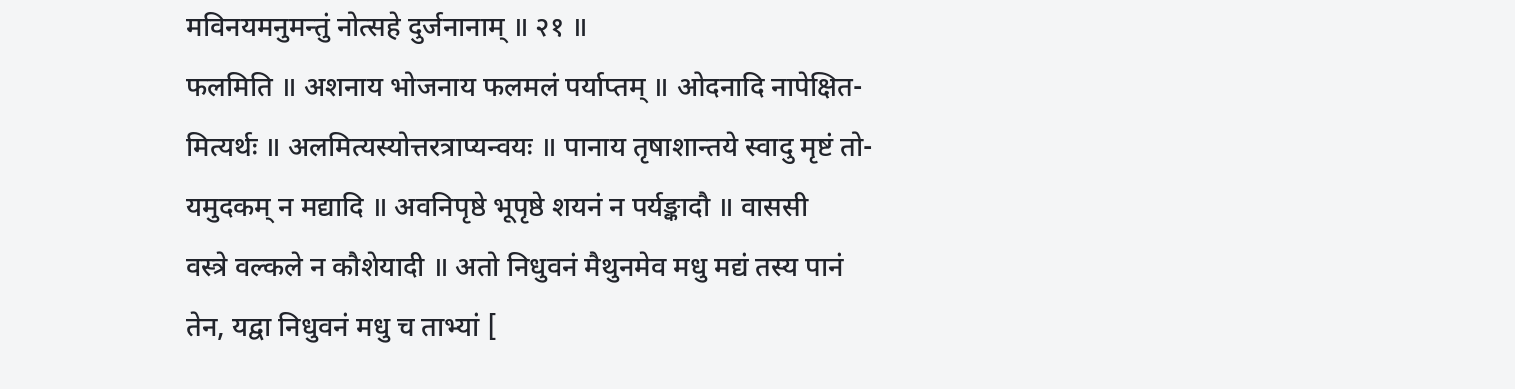मविनयमनुमन्तुं नोत्सहे दुर्जनानाम् ॥ २१ ॥
फलमिति ॥ अशनाय भोजनाय फलमलं पर्याप्तम् ॥ ओदनादि नापेक्षित-
मित्यर्थः ॥ अलमित्यस्योत्तरत्राप्यन्वयः ॥ पानाय तृषाशान्तये स्वादु मृष्टं तो-
यमुदकम् न मद्यादि ॥ अवनिपृष्ठे भूपृष्ठे शयनं न पर्यङ्कादौ ॥ वाससी
वस्त्रे वल्कले न कौशेयादी ॥ अतो निधुवनं मैथुनमेव मधु मद्यं तस्य पानं
तेन, यद्वा निधुवनं मधु च ताभ्यां [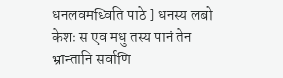धनलवमध्विति पाठे ] धनस्य लबो
केशः स एव मधु तस्य पानं तेन भ्रान्तानि सर्वाणि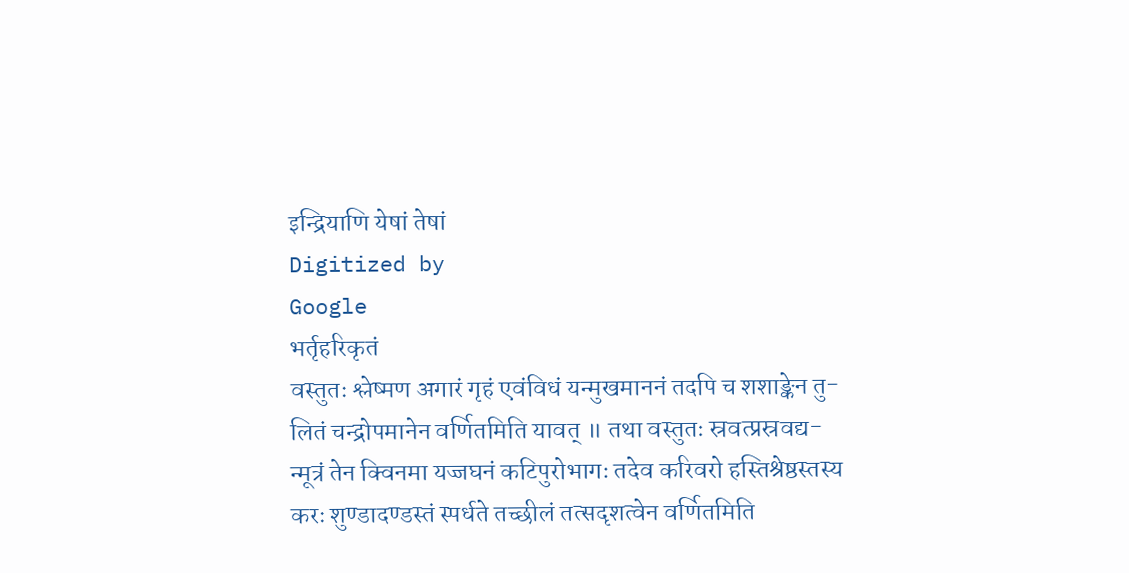इन्द्रियाणि येषां तेषां
Digitized by
Google
भर्तृहरिकृतं
वस्तुतः श्लेष्मण अगारं गृहं एवंविधं यन्मुखमाननं तदपि च शशाङ्केन तु-
लितं चन्द्रोपमानेन वर्णितमिति यावत् ॥ तथा वस्तुतः स्रवत्प्रस्रवद्य-
न्मूत्रं तेन क्विनमा यज्जघनं कटिपुरोभागः तदेव करिवरो हस्तिश्रेष्ठस्तस्य
करः शुण्डादण्डस्तं स्पर्धते तच्छीलं तत्सदृशत्वेन वर्णितमिति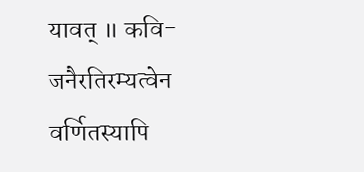यावत् ॥ कवि-
जनैरतिरम्यत्वेन वर्णितस्यापि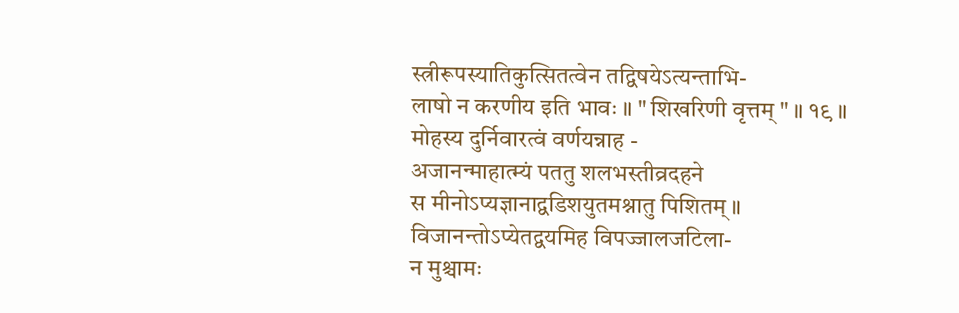स्त्रीरूपस्यातिकुत्सितत्वेन तद्विषयेऽत्यन्ताभि-
लाषो न करणीय इति भावः ॥ " शिखरिणी वृत्तम् " ॥ १९ ॥
मोहस्य दुर्निवारत्वं वर्णयन्नाह -
अजानन्माहात्म्यं पततु शलभस्तीव्रदहने
स मीनोऽप्यज्ञानाद्वडिशयुतमश्नातु पिशितम् ॥
विजानन्तोऽप्येतद्वयमिह विपज्जालजटिला-
न मुश्चामः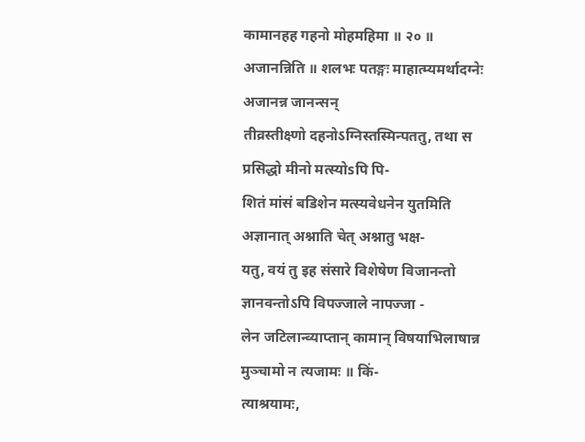कामानहह गहनो मोहमहिमा ॥ २० ॥
अजानन्निति ॥ शलभः पतङ्गः माहात्म्यमर्थादग्नेः अजानन्न जानन्सन्
तीव्रस्तीक्ष्णो दहनोऽग्निस्तस्मिन्पततु, तथा स प्रसिद्धो मीनो मत्स्योsपि पि-
शितं मांसं बडिशेन मत्स्यवेधनेन युतमिति अज्ञानात् अश्नाति चेत् अश्नातु भक्ष-
यतु, वयं तु इह संसारे विशेषेण विजानन्तो ज्ञानवन्तोऽपि विपज्जाले नापज्जा -
लेन जटिलान्व्याप्तान् कामान् विषयाभिलाषान्न मुञ्चामो न त्यजामः ॥ किं-
त्याश्रयामः,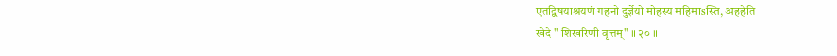एतद्विषयाश्रयणं गहनो दुर्ज्ञेयो मोहस्य महिमाsस्ति, अहहेति
खेदे " शिखरिणी वृत्तम्" ॥ २० ॥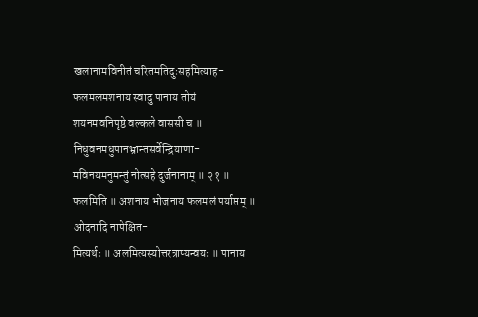खलानामविनीतं चरितमतिदुःसहमित्याह-
फलमलमशनाय स्वादु पानाय तोयं
शयनमवनिपृष्ठे वल्कले वाससी च ॥
निधुवनमधुपानभ्रान्तसर्वेन्द्रियाणा-
मविनयमनुमन्तुं नोत्सहे दुर्जनानाम् ॥ २१ ॥
फलमिति ॥ अशनाय भोजनाय फलमलं पर्याप्तम् ॥ ओदनादि नापेक्षित-
मित्यर्थः ॥ अलमित्यस्योत्तरत्राप्यन्वयः ॥ पानाय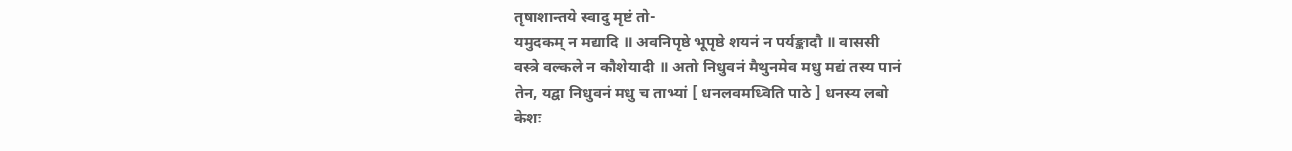तृषाशान्तये स्वादु मृष्टं तो-
यमुदकम् न मद्यादि ॥ अवनिपृष्ठे भूपृष्ठे शयनं न पर्यङ्कादौ ॥ वाससी
वस्त्रे वल्कले न कौशेयादी ॥ अतो निधुवनं मैथुनमेव मधु मद्यं तस्य पानं
तेन, यद्वा निधुवनं मधु च ताभ्यां [ धनलवमध्विति पाठे ] धनस्य लबो
केशः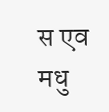स एव मधु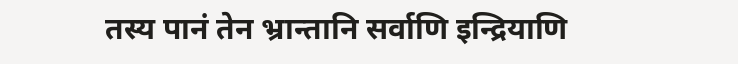तस्य पानं तेन भ्रान्तानि सर्वाणि इन्द्रियाणि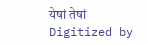येषां तेषां
Digitized by